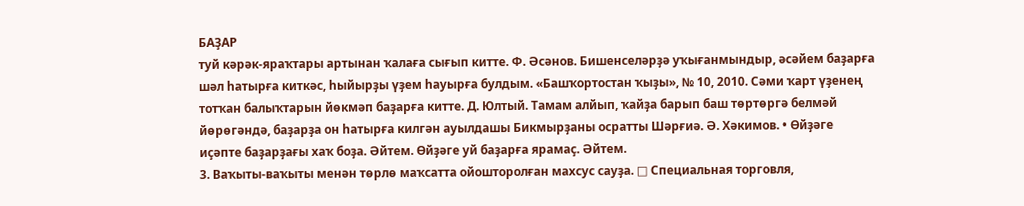БАҘАР
туй кәрәк-яраҡтары артынан ҡалаға сығып китте. Ф. Әсәнов. Бишенселәрҙә уҡығанмындыр, әсәйем баҙарға шәл һатырға киткәс, һыйырҙы үҙем һауырға булдым. «Башҡортостан ҡыҙы», № 10, 2010. Сәми ҡарт үҙенең тотҡан балыҡтарын йөкмәп баҙарға китте. Д. Юлтый. Тамам алйып, ҡайҙа барып баш төртөргә белмәй йөрөгәндә, баҙарҙа он һатырға килгән ауылдашы Бикмырҙаны осратты Шәрғиә. Ә. Хәкимов. • Өйҙәге иҫәпте баҙарҙағы хаҡ боҙа. Әйтем. Өйҙәге уй баҙарға ярамаҫ. Әйтем.
3. Ваҡыты-ваҡыты менән төрлө маҡсатта ойошторолған махсус сауҙа. □ Специальная торговля,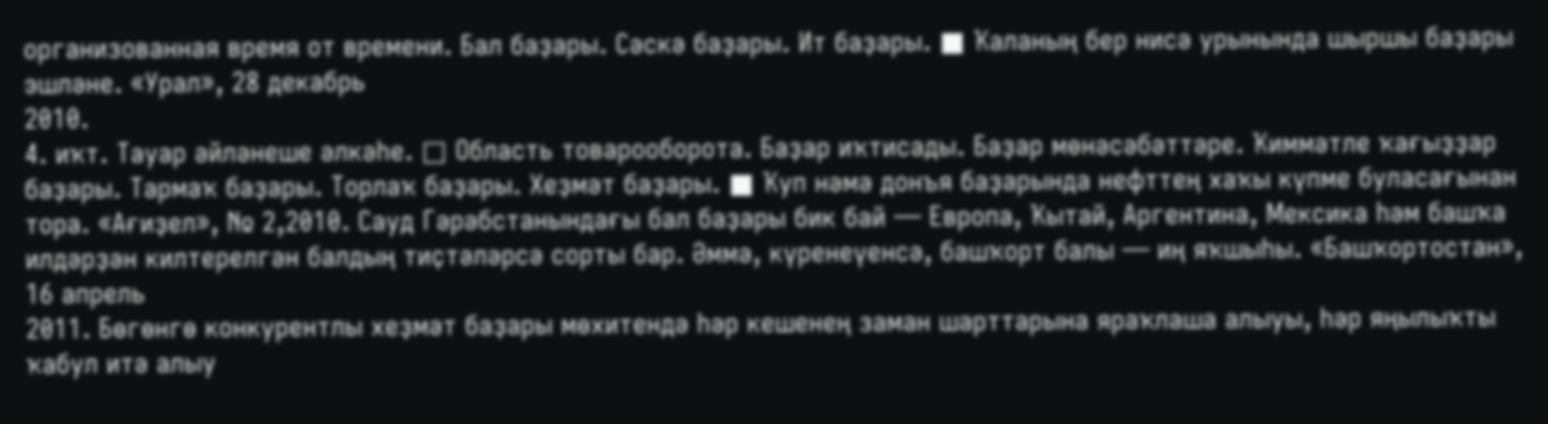организованная время от времени. Бал баҙары. Сәскә баҙары. Ит баҙары. ■ Ҡаланың бер нисә урынында шыршы баҙары эшләне. «Урал», 28 декабрь
2010.
4. иҡт. Тауар әйләнеше әлкәһе. □ Область товарооборота. Баҙар иҡтисады. Баҙар мөнәсәбәттәре. Ҡиммәтле ҡағыҙҙар баҙары. Тармаҡ баҙары. Торлаҡ баҙары. Хеҙмәт баҙары. ■ Ҡуп нәмә донъя баҙарында нефттең хаҡы күпме буласағынан тора. «Ағиҙел», № 2,2010. Сауд Гәрәбстанындағы бал баҙары бик бай — Европа, Ҡытай, Аргентина, Мексика һәм башҡа илдәрҙән килтерелгән балдың тиҫтәләрсә сорты бар. Әммә, күренеүенсә, башҡорт балы — иң яҡшыһы. «Башҡортостан», 16 апрель
2011. Бөгөнгө конкурентлы хеҙмәт баҙары мөхитендә һәр кешенең заман шарттарына яраҡлаша алыуы, һәр яңылыҡты ҡабул итә алыу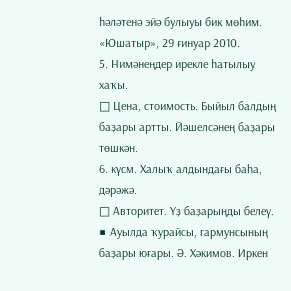һәләтенә эйә булыуы бик мөһим. «Юшатыр», 29 ғинуар 2010.
5. Нимәнеңдер ирекле һатылыу хаҡы.
□ Цена, стоимость. Быйыл балдың баҙары артты. Йәшелсәнең баҙары төшкән.
6. күсм. Халыҡ алдындағы баһа, дәрәжә.
□ Авторитет. Үҙ баҙарыңды белеү. ■ Ауылда ҡурайсы, гармунсының баҙары юғары. Ә. Хәкимов. Иркен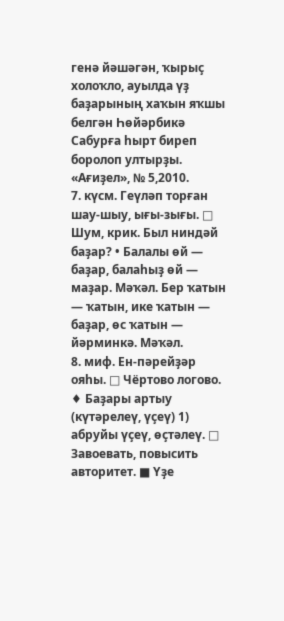генә йәшәгән, ҡырыҫ холоҡло, ауылда үҙ баҙарының хаҡын яҡшы белгән Һөйәрбикә Сабурға һырт биреп боролоп ултырҙы. «Ағиҙел», № 5,2010.
7. күсм. Геүләп торған шау-шыу, ығы-зығы. □ Шум, крик. Был ниндәй баҙар? • Балалы өй — баҙар, балаһыҙ өй — маҙар. Мәҡәл. Бер ҡатын — ҡатын, ике ҡатын — баҙар, өс ҡатын — йәрминкә. Мәҡәл.
8. миф. Ен-пәрейҙәр ояһы. □ Чёртово логово.
♦ Баҙары артыу (күтәрелеү, үҫеү) 1) абруйы үҫеү, өҫтәлеү. □ Завоевать, повысить авторитет. ■ Үҙе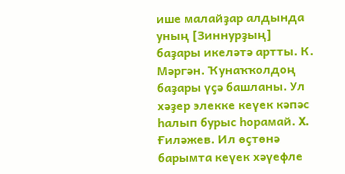ише малайҙар алдында уның [Зиннурҙың] баҙары икеләтә артты. К. Мәргән. Ҡунаҡҡолдоң баҙары үҫә башланы. Ул хәҙер элекке кеүек кәпәс һалып бурыс һорамай. X. Ғиләжев. Ил өҫтөнә барымта кеүек хәүефле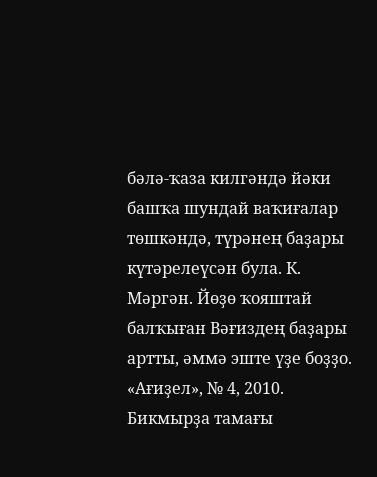бәлә-ҡаза килгәндә йәки башҡа шундай ваҡиғалар төшкәндә, түрәнең баҙары күтәрелеүсән була. К. Мәргән. Йөҙө ҡояштай балҡыған Вәғиздең баҙары артты, әммә эште үҙе боҙҙо. «Ағиҙел», № 4, 2010. Бикмырҙа тамағы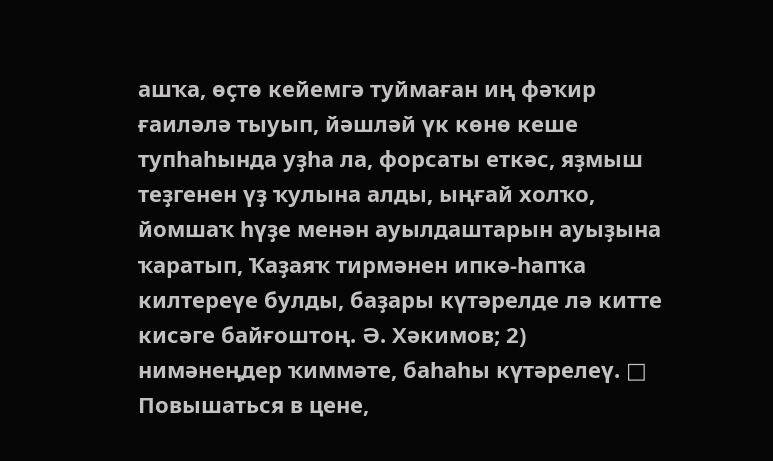ашҡа, өҫтө кейемгә туймаған иң фәҡир ғаиләлә тыуып, йәшләй үк көнө кеше тупһаһында уҙһа ла, форсаты еткәс, яҙмыш теҙгенен үҙ ҡулына алды, ыңғай холҡо, йомшаҡ һүҙе менән ауылдаштарын ауыҙына ҡаратып, Ҡаҙаяҡ тирмәнен ипкә-һапҡа килтереүе булды, баҙары күтәрелде лә китте кисәге байғоштоң. Ә. Хәкимов; 2) нимәнеңдер ҡиммәте, баһаһы күтәрелеү. □ Повышаться в цене,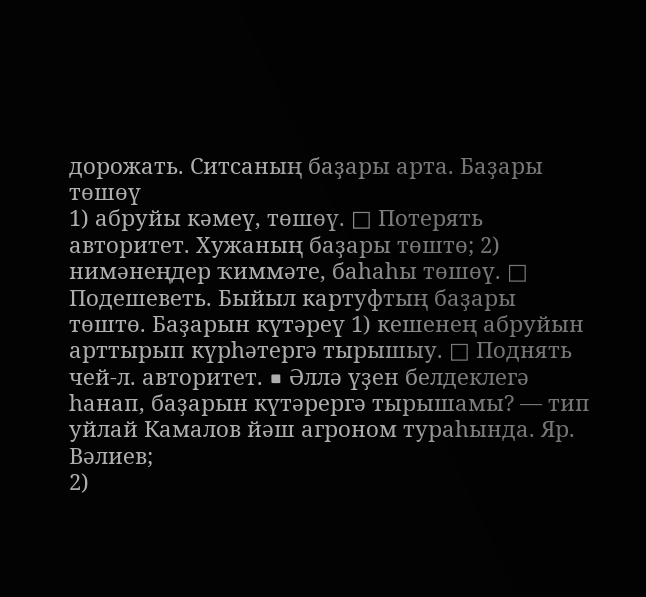дорожать. Ситсаның баҙары арта. Баҙары төшөү
1) абруйы кәмеү, төшөү. □ Потерять авторитет. Хужаның баҙары төштө; 2) нимәнеңдер ҡиммәте, баһаһы төшөү. □ Подешеветь. Быйыл картуфтың баҙары төштө. Баҙарын күтәреү 1) кешенең абруйын арттырып күрһәтергә тырышыу. □ Поднять чей-л. авторитет. ■ Әллә үҙен белдеклегә һанап, баҙарын күтәрергә тырышамы? — тип уйлай Камалов йәш агроном тураһында. Яр. Вәлиев;
2)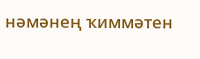нәмәнең ҡиммәтен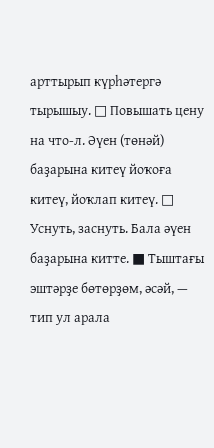арттырып күрһәтергә тырышыу. □ Повышать цену на что-л. Әүен (төнәй) баҙарына китеү йоҡоға китеү, йоҡлап китеү. □ Уснуть, заснуть. Бала әүен баҙарына китте. ■ Тыштағы эштәрҙе бөтөрҙөм, әсәй, — тип ул арала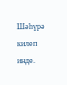Шәһүрә килеп инде.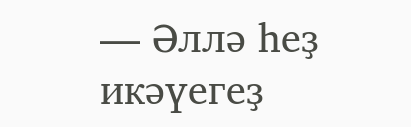— Әллә һеҙ икәүегеҙ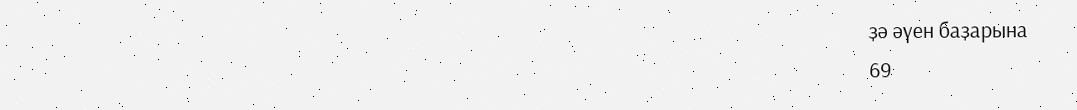ҙә әүен баҙарына
69